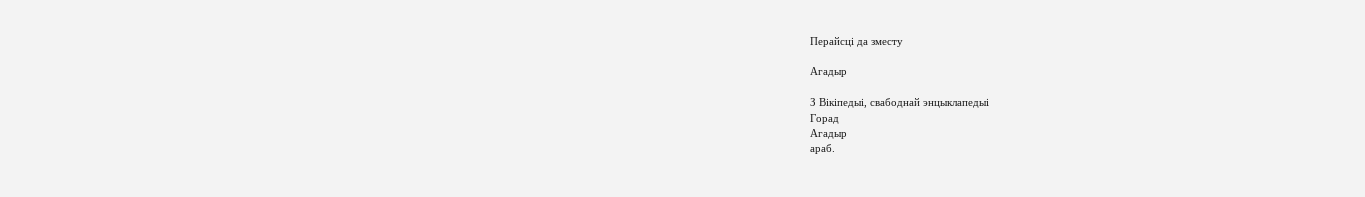Перайсці да зместу

Агадыр

З Вікіпедыі, свабоднай энцыклапедыі
Горад
Агадыр
араб.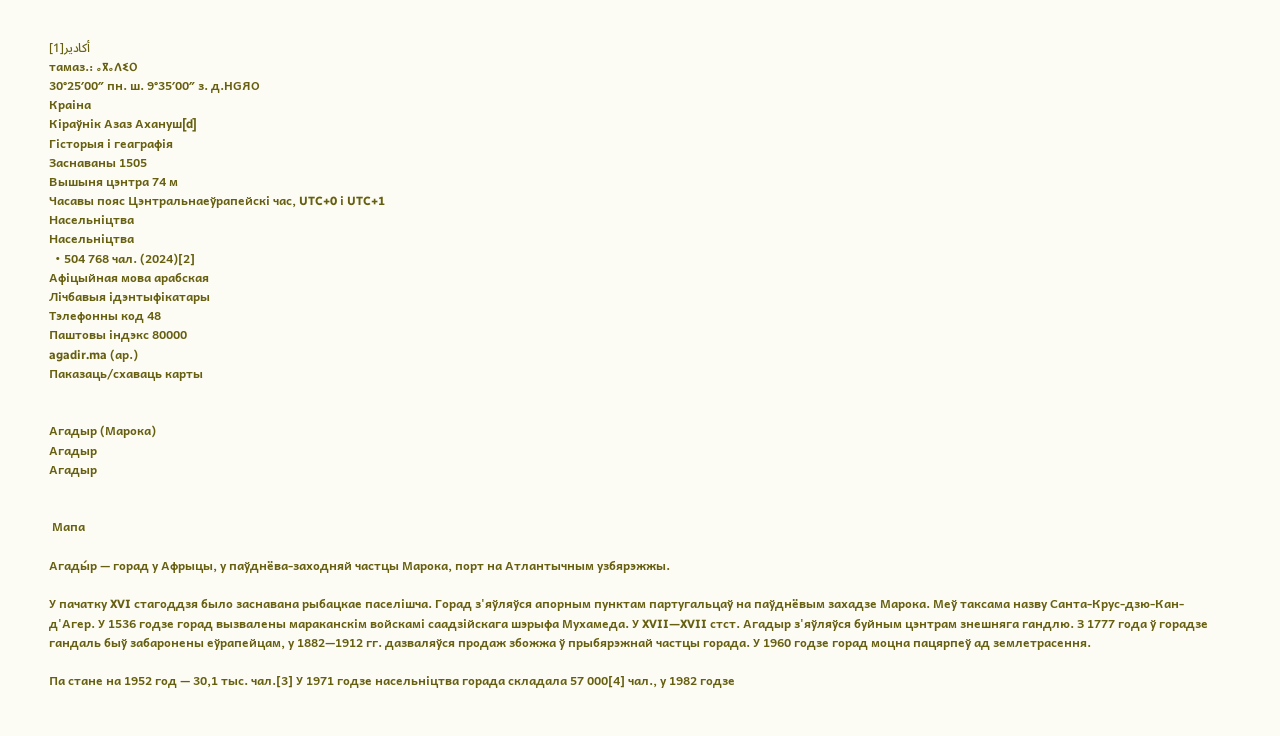أكادير[1]
тамаз.: ⴰⴳⴰⴷⵉⵔ
30°25′00″ пн. ш. 9°35′00″ з. д.HGЯO
Краіна
Кіраўнік Азаз Ахануш[d]
Гісторыя і геаграфія
Заснаваны 1505
Вышыня цэнтра 74 м
Часавы пояс Цэнтральнаеўрапейскі час, UTC+0 і UTC+1
Насельніцтва
Насельніцтва
  • 504 768 чал. (2024)[2]
Афіцыйная мова арабская
Лічбавыя ідэнтыфікатары
Тэлефонны код 48
Паштовы індэкс 80000
agadir.ma (ар.)
Паказаць/схаваць карты


Агадыр (Марока)
Агадыр
Агадыр


 Мапа

Агады́р — горад у Афрыцы, у паўднёва-заходняй частцы Марока, порт на Атлантычным узбярэжжы.

У пачатку XVI стагоддзя было заснавана рыбацкае паселішча. Горад з'яўляўся апорным пунктам партугальцаў на паўднёвым захадзе Марока. Меў таксама назву Санта-Крус-дзю-Кан-д'Агер. У 1536 годзе горад вызвалены мараканскім войскамі саадзійскага шэрыфа Мухамеда. У XVII—XVII стст. Агадыр з'яўляўся буйным цэнтрам знешняга гандлю. З 1777 года ў горадзе гандаль быў забаронены еўрапейцам, у 1882—1912 гг. дазваляўся продаж збожжа ў прыбярэжнай частцы горада. У 1960 годзе горад моцна пацярпеў ад землетрасення.

Па стане на 1952 год — 30,1 тыс. чал.[3] У 1971 годзе насельніцтва горада складала 57 000[4] чал., у 1982 годзе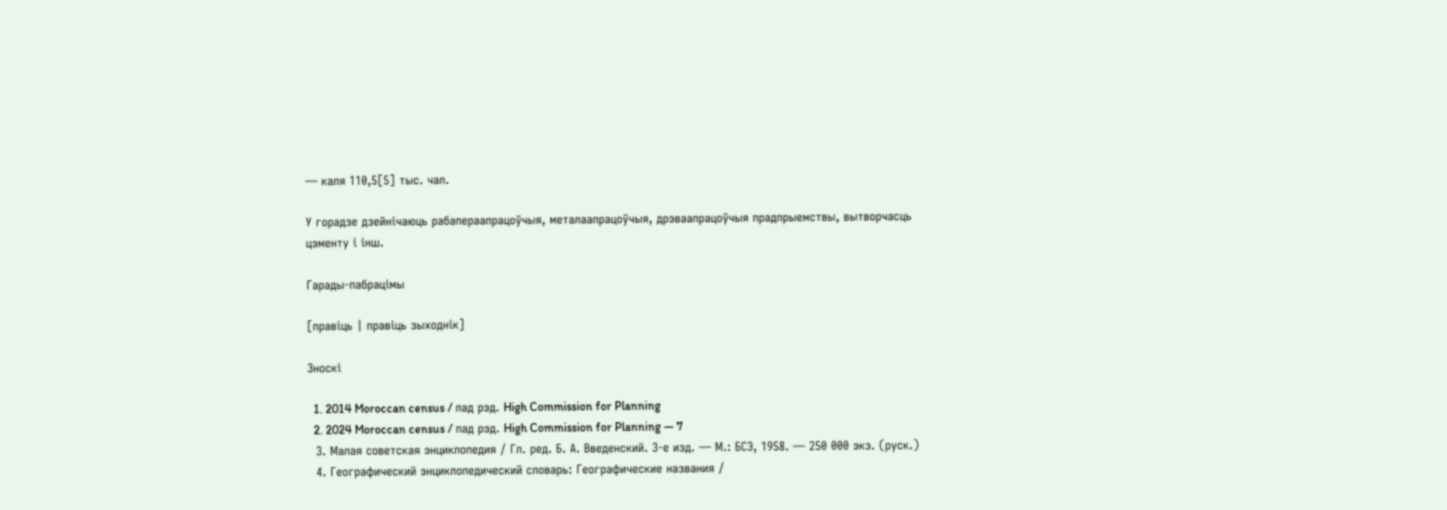— каля 110,5[5] тыс. чал.

У горадзе дзейнічаюць рабапераапрацоўчыя, металаапрацоўчыя, дрэваапрацоўчыя прадпрыемствы, вытворчасць цэменту і інш.

Гарады-пабрацімы

[правіць | правіць зыходнік]

Зноскі

  1. 2014 Moroccan census / пад рэд. High Commission for Planning
  2. 2024 Moroccan census / пад рэд. High Commission for Planning — 7
  3. Малая советская энциклопедия / Гл. ред. Б. А. Введенский. 3-е изд. — М.: БСЭ, 1958. — 250 000 экз. (руск.)
  4. Географический энциклопедический словарь: Географические названия /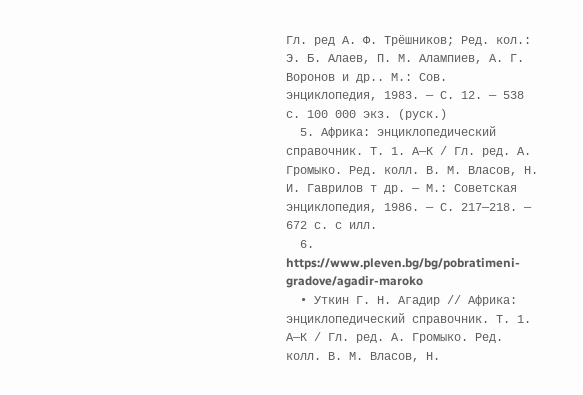Гл. ред А. Ф. Трёшников; Ред. кол.: Э. Б. Алаев, П. М. Алампиев, А. Г. Воронов и др.. М.: Сов. энциклопедия, 1983. — С. 12. — 538 с. 100 000 экз. (руск.)
  5. Африка: энциклопедический справочник. Т. 1. А—К / Гл. ред. А. Громыко. Ред. колл. В. М. Власов, Н. И. Гаврилов т др. — М.: Советская энциклопедия, 1986. — С. 217—218. — 672 с. с илл.
  6. https://www.pleven.bg/bg/pobratimeni-gradove/agadir-maroko
  • Уткин Г. Н. Агадир // Африка: энциклопедический справочник. Т. 1. А—К / Гл. ред. А. Громыко. Ред. колл. В. М. Власов, Н.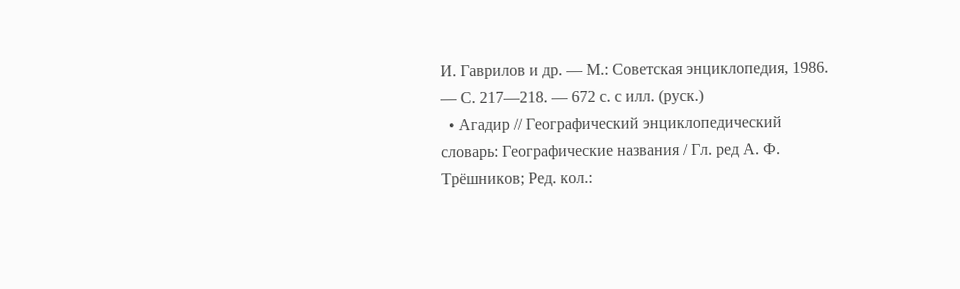И. Гаврилов и др. — М.: Советская энциклопедия, 1986. — С. 217—218. — 672 с. с илл. (руск.)
  • Агадир // Географический энциклопедический словарь: Географические названия / Гл. ред А. Ф. Трёшников; Ред. кол.: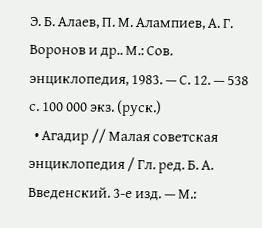Э. Б. Алаев, П. М. Алампиев, А. Г. Воронов и др.. М.: Сов. энциклопедия, 1983. — С. 12. — 538 с. 100 000 экз. (руск.)
  • Агадир // Малая советская энциклопедия / Гл. ред. Б. А. Введенский. 3-е изд. — М.: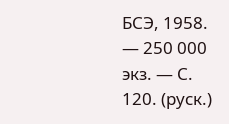БСЭ, 1958. — 250 000 экз. — С. 120. (руск.)